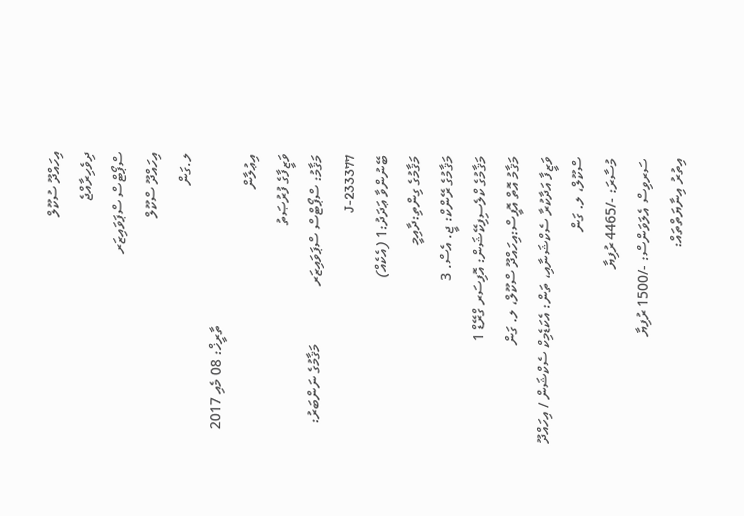އިހައްދޫ ސުކޫލް
ދިވެހިރާއްޖެ
ސްޕޯޓްސް ސްޕަވައިޒަރ
އިހައްދޫ ސްކޫލް
ލ.ގަން
                                               ތާރީޚް: 08 މެއި 2017
އިޢުލާން
ވަޒީފާގެ ފުރުޞަތު
މަޤާމު: ސްޕޯޓްސް ސްޕަވައިޒަރ                މަޤާމުގެ ނަންބަރު: J-233377
ބޭނުންވާ ޢަދަދު:1 (އެކެއް)
މަޤާމުގެ ގިންތި:ދާއިމީ
މަޤާމުގެ ރޭންކް: ޖީ. އެސް. 3
މަޤާމުގެ ކްލެސިފިކޭޝަން: އޮފިސަރ ގްރޭޑް 1
މަޤާމު އޮތް އޮފީސް:އިހައްދޫ ސްކޫލް، ލ. ގަން
ވަޒީފާ އަދާކުރާ ސެކްޝަނާއި، ތަން: އެކަޑެމިކް ސެކްޝަން / އިހައްދޫ ސްކޫލް، ލ. ގަން
މުސާރަ: -/4465 ރުފިޔާ
ސަރވިސް އެލަވަންސް: -/1500 ރުފިޔާ
އިތުރު އިނާޔަތްތައް: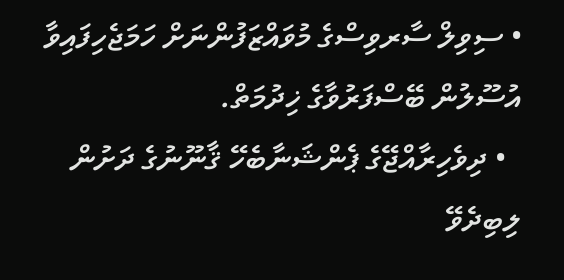• ސިވިލް ސާރވިސްގެ މުވައްޒަފުންނަށް ހަމަޖެހިފައިވާ އުސޫލުން ބޭސްފަރުވާގެ ޚިދުމަތް.
  • ދިވެހިރާއްޖޭގެ ޕެންޝަނާބެހޭ ޤާނޫނުގެ ދަށުން ލިބިދެވޭ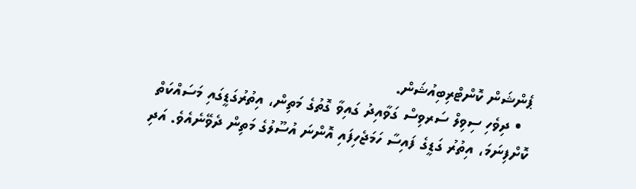ޕެންޝަން ކޮންޓްރިބިއުޝަން.
  • ދިވެހި ސިވިލް ސަރވިސް ގަވާއިދު ގައިވާ ގޮތުގެ މަތިން، އިތުރުގަޑީގައި މަސައްކަތް ކޮށްފިނަމަ، އިތުރު ގަޑީގެ ފައިސާ ހަމަޖެހިފައި އޮންނަ އުސޫލުގެ މަތިން ދެވޭނެއެވެ. އަދި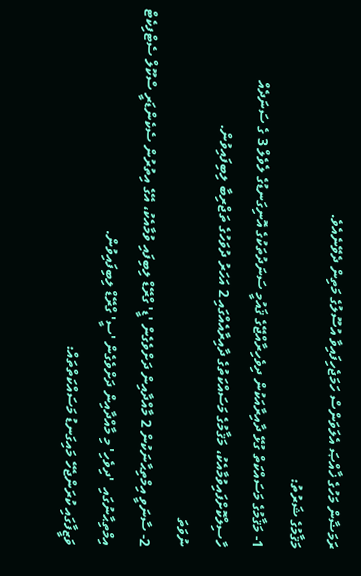ރަމަޟާން މަހުގެ ޚާއްޞަ އެލަވަންސް ހަމަޖެހިފައިވާ އުސޫލުގެ މަތިން ދެވޭނެއެވެ.
މަޤާމުގެ ޝަރުތު:
1- މަޤާމުގެ މަސައްކަތް ގުޅޭ ދާއިރާއަކުން ދިވެހިރާއްޖޭގެ ޤައުމީ ސަނަދުތަކުގެ އޮނިގަނޑުގެ ލެވެލް 3 ގެ ސަނަދެއް ހާސިލްކޮށްފައިވުމާއެކު، މަޤާމުގެ މަސައްކަތުގެ ދާއިރާއެއްގައި 2 އަހަރު ދުވަހުގެ ތަޖްރިބާ ލިބިފައިވުން.
ނުވަތަ
2- ސާނަވީ އިމްތިޙާނަކުން 2 މާއްދާއިން ދަށްވެގެން 'ޑީ' ގްރޭޑް ލިބިފައި ވުމާއެކު، އޭގެ އިތުރުން ސެކެންޑަރީ ސްކޫލް ސެޓްފިކެޓް އިމްތިޙާނުގައި  'ދިވެހި' މި މާއްދާއިން ދަށްވެގެން 'ސީ' ގްރޭޑް ލިބިފައިވުން.
ވަޒީފާގައި ކުރަންޖެހޭ މައިގަނޑު މަސައްކަތްތައް: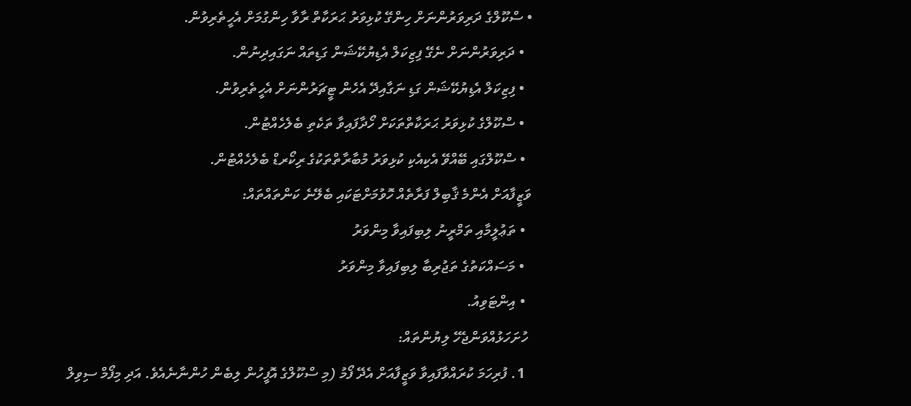• ސްކޫލްގެ ދަރިވަރުންނަށް ހިންގޭ ކުޅިވަރު ޙަރަކާތް ރާވާ ހިންގުމަށް އެހީތެރިވުން.
  • ދަރިވަރުންނަށް ނެގޭ ފިޒިކަލް އެޑިޔުކޭޝަން ގަޑިތައް ނަގައިދިނުން.
  • ފިޒިކަލް އެޑިޔުކޭޝަން ގަޑި ނަގާއިދޭ އެހެން ޓީޗަރުންނަށް އެހީތެރިވުން.
  • ސްކޫލްގެ ކުޅިވަރު ޙަރަކާތްތަކަށް ހޯދާފައިވާ ތަކެތި ބެލެހެއްޓުން.
  • ސްކޫލްގައި ބޭއްވޭ އެކިއެކި ކުޅިވަރު މުބާރާތްތަކުގެ ރިކޯރޑް ބެލެހެއްޓުން.
ވަޒީފާއަށް އެންމެ ޤާބިލް ފަރާތެއް ހޮވުމަށްޓަކައި ބެލޭނެ ކަންތައްތައް:
  • ތަޢުލީމާއި ތަމްރީނު ލިބިފައިވާ މިންވަރު
  • މަސައްކަތުގެ ތަޖުރިބާ ލިބިފައިވާ މިންވަރު
  • އިންޓަވިއު.
 ހުށަހަޅުއްވަންޖެހޭ ލިޔުންތައް:
  1. ފުރިހަމަ ކުރައްވާފައިވާ ވަޒީފާއަށް އެދޭ ފޯމު (މި ސްކޫލްގެ އޮފީހުން ލިބެން ހުންނާނެއެވެ. އަދި މިފޯމް ސިވިލް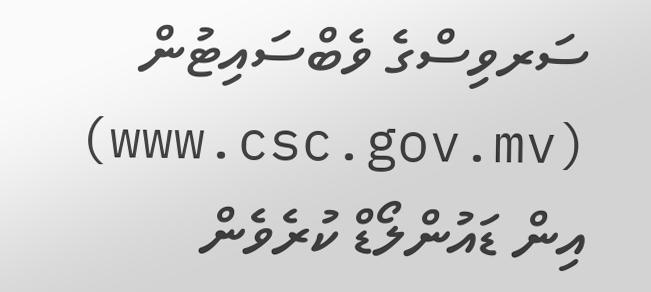ސަރވިސްގެ ވެބްސައިޓުން (www.csc.gov.mv) އިން ޑައުންލޯޑް ކުރެވެން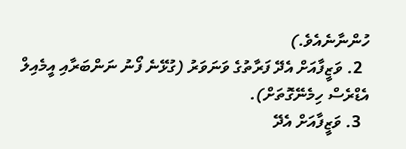ހުންނާނެއެވެ.)
  2. ވަޒީފާއަށް އެދޭ ފަރާތުގެ ވަނަވަރު (ގުޅޭނެ ފޯނު ނަންބަރާއި އީމެއިލް އެޑްރެސް ހިމެނޭގޮތަށް).
  3. ވަޒީފާއަށް އެދޭ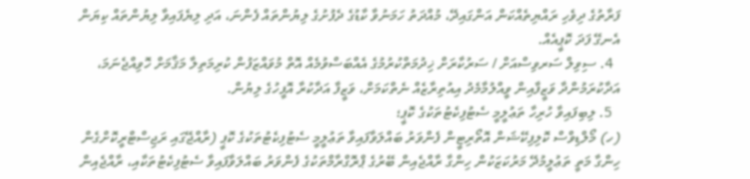ފަރާތުގެ ދިވެހި ރައްޔިތެއްކަން އަންގައިދޭ، މުއްދަތު ހަމަނުވާ ކާޑުގެ ދެފުށުގެ ލިޔުންތައް ފެންނަ، އަދި ލިޔެފައިވާ ލިޔުންތައް ކިޔަން އެނގޭ ފަދަ ކޮޕީއެއް.
  4. ސިވިލް ސަރވިސްއަށް / ސަރުކާރަށް ޚިދުމަތްކުރުމުގެ އެއްބަސްވުމެއް އޮތް މުވައްޒަފުން ކުރިމަތިލާ މަޤާމަށް ހޮވިއްޖެނަމަ، އަދާކުރަމުންދާ ވަޒީފާއިން ވީއްލުމާމެދު އިއުތިރާޒެއް ނެތްކަމަށް، ވަޒީފާ އަދާކުރާ އޮފީހުގެ ލިޔުން.
  5. ލިބިފައިވާ ހުރިހާ ތަޢުލީމީ ސެޓުފިކެޓުތަކުގެ ކޮޕީ؛
(ހ) މޯލްޑިވްސް ކޮލިފިކޭޝަން އޮތޯރިޓީން ފެންވަރު ބައްލަވާފައިވާ ތަޢުލީމީ ސެޓުފިކެޓުތަކުގެ ކޮޕީ (ރާއްޖޭގައި ރަޖިސްޓްރީކޮށްގެން ހިންގާ މަތީ ތަޢުލީމުދޭ މަރުކަޒަކުން ހިންގާ ރާއްޖެއިން ބޭރުގެ ޕްރޮގްރާމްތަކުގެ ފެންވަރު ބައްލަވާފައިވާ ސެޓުފިކެޓުތަކާއި، ރާއްޖެއިން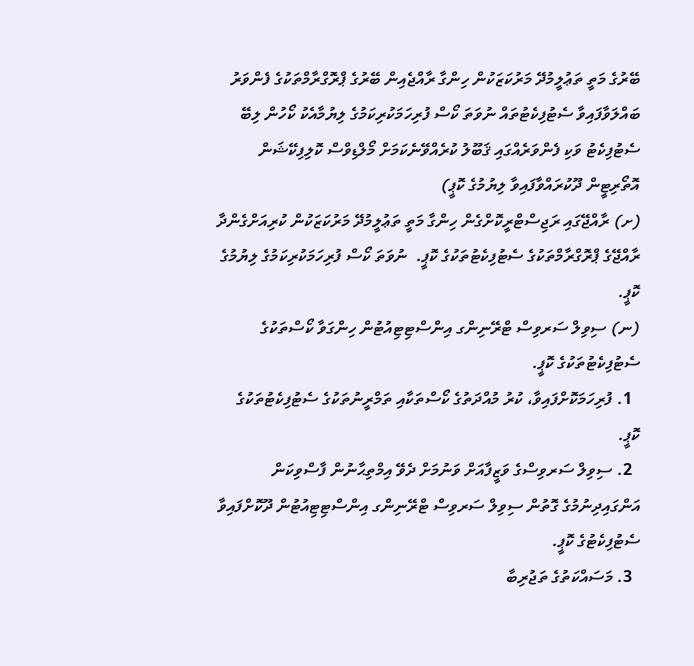ބޭރުގެ މަތީ ތަޢުލީމުދޭ މަރުކަޒަކުން ހިންގާ ރާއްޖެއިން ބޭރުގެ ޕްރޮގްރާމްތަކުގެ ފެންވަރު ބައްލަވާފައިވާ ސެޓުފިކެޓުތައް ނުވަތަ ކޯސް ފުރިހަމަކުރިކަމުގެ ލިޔުމާއެކު ކޯހުން ލިބޭ ސެޓުފިކެޓު ވަކި ފެންވަރެއްގައި ޤަބޫލު ކުރެއްވޭނެކަމަށް މޯލްޑިވްސް ކޮލިފިކޭޝަން އޮތޯރިޓީން ދޫކުރައްވާފައިވާ ލިޔުމުގެ ކޮޕީ)
(ށ) ރާއްޖޭގައި ރަޖިސްޓްރީކޮށްގެން ހިންގާ މަތީ ތަޢުލީމުދޭ މަރުކަޒަކުން ކުރިއަށްގެންދާ ރާއްޖޭގެ ޕްރޮގްރާމްތަކުގެ ސެޓުފިކެޓުތަކުގެ ކޮޕީ.  ނުވަތަ ކޯސް ފުރިހަމަކުރިކަމުގެ ލިޔުމުގެ ކޮޕީ.
(ނ) ސިވިލް ސަރވިސް ޓްރޭނިންގ އިންސްޓިޓިއުޓުން ހިންގަވާ ކޯސްތަކުގެ ސެޓުފިކެޓުތަކުގެ ކޮޕީ.
  1. ފުރިހަމަކޮށްފައިވާ، ކުރު މުއްދަތުގެ ކޯސްތަކާއި ތަމްރީނުތަކުގެ ސެޓުފިކެޓުތަކުގެ ކޮޕީ.
  2. ސިވިލް ސަރވިސްގެ ވަޒީފާއަށް ވަނުމަށް ދެވޭ އިމްތިޙާނުން ފާސްވިކަން އަންގައިދިނުމުގެ ގޮތުން ސިވިލް ސަރވިސް ޓްރޭނިންގ އިންސްޓިޓިއުޓުން ދޫކޮށްފައިވާ ސެޓުފިކެޓުގެ ކޮޕީ.
  3. މަސައްކަތުގެ ތަޖުރިބާ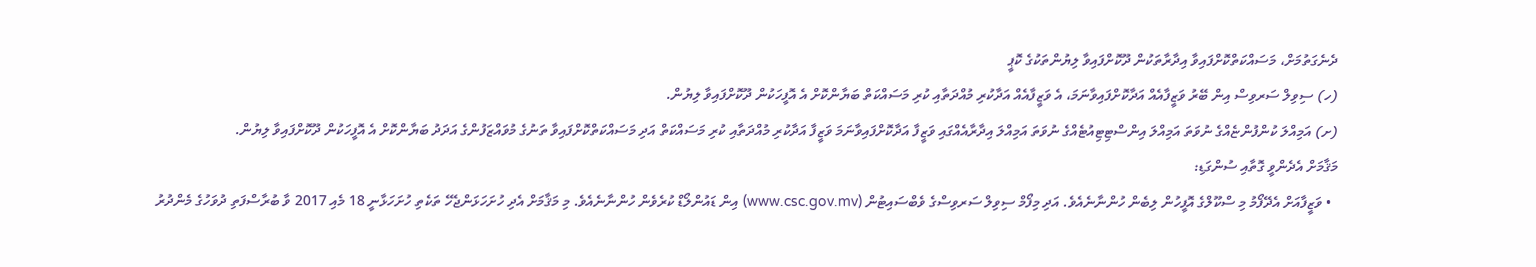ދެނެގަތުމަށް، މަސައްކަތްކޮށްފައިވާ އިދާރާތަކުން ދޫކޮށްފައިވާ ލިޔުންތަކުގެ ކޮޕީ
(ހ) ސިވިލް ސަރވިސް އިން ބޭރު ވަޒީފާއެއް އަދާކޮށްފައިވާނަމަ، އެ ވަޒީފާއެއް އަދާކުރި މުއްދަތާއި ކުރި މަސައްކަތް ބަޔާންކޮށް އެ އޮފީހަކުން ދޫކޮށްފައިވާ ލިޔުން.
(ށ) އަމިއްލަ ކުންފުންޏެއްގެ ނުވަތަ އަމިއްލަ އިންސްޓިޓިއުޓެއްގެ ނުވަތަ އަމިއްލަ އިދާރާއެއްގައި ވަޒީފާ އަދާކޮށްފައިވާނަމަ ވަޒީފާ އަދާކުރި މުއްދަތާއި ކުރި މަސައްކަތް އަދި މަސައްކަތްކޮށްފައިވާ ތަނުގެ މުވައްޒަފުންގެ އަދަދު ބަޔާންކޮށް އެ އޮފީހަކުން ދޫކޮށްފައިވާ ލިޔުން.
މަޤާމަށް އެދެންވީ ގޮތާއި ސުންގަޑި:
  • ވަޒީފާއަށް އެދޭފޯމު މި ސްކޫލްގެ އޮފީހުން ލިބެން ހުންނާނެއެވެ. އަދި މިފޯމް ސިވިލް ސަރވިސްގެ ވެބްސައިޓުން (www.csc.gov.mv) އިން ޑައުންލޯޑް ކުރެވެން ހުންނާނެއެވެ. މި މަޤާމަށް އެދި ހުށަހަޅަންޖެހޭ ތަކެތި ހުށަހަޅާނީ 18 މެއި 2017 ވާ ބުރާސްފަތި ދުވަހުގެ މެންދުރު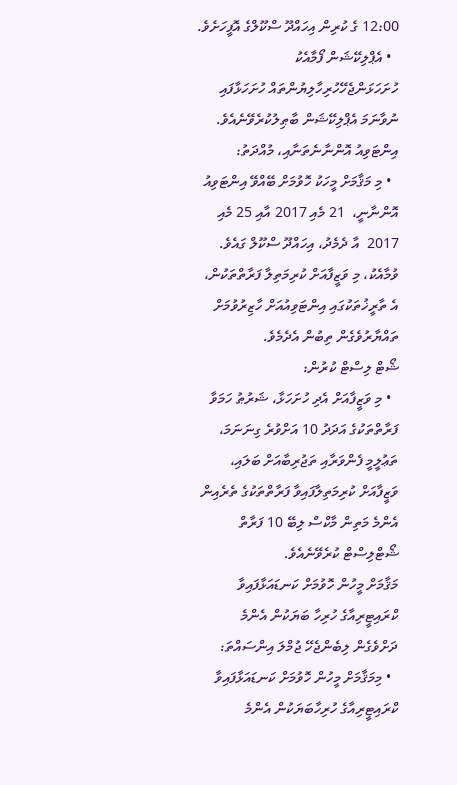12:00 ގެ ކުރިން އިހައްދޫ ސްކޫލްގެ އޮފީހަށެވެ.
  • އެޕްލިކޭޝަން ފޯމާއެކު ހުށަހަޅަންޖެހޭހުރިހާލިޔުންތައް ހުށަހަޅާފައި ނުވާނަމަ އެޕްލިކޭޝަން ބާޠިލުކުރެވޭނެއެވެ.
އިންޓަވިއު އޮންނާނެތަނާއި، މުއްދަތު:
  • މި މަޤާމަށް މީހަކު ހޮވުމަށް ބޭއްވޭ އިންޓަވިއު އޮންނާނީ،  21 މެއި 2017 އާއި 25 މެއި 2017  އާ ދެމެދު، އިހައްދޫ ސްކޫލް ގައެވެ. ވުމާއެކު، މި ވަޒީފާއަށް ކުރިމަތިލާ ފަރާތްތަކުން، އެ ތާރީޚުތަކުގައި އިންޓަވިއުއަށް ހާޒިރުވުމަށް ތައްޔާރުވެގެން ތިބުން އެދެމެވެ.
ޝޯޓް ލިސްޓް ކުރުން:
  • މި ވަޒީފާއަށް އެދި ހުށަހަޅާ، ޝަރުޠު ހަމަވާ ފަރާތްތަކުގެ އަދަދު 10 އަށްވުރެ ގިނަނަމަ، ތަޢުލީމީ ފެންވަރާއި ތަޖުރިބާއަށް ބަލައި، ވަޒީފާއަށް ކުރިމަތިލާފައިވާ ފަރާތްތަކުގެ ތެރެއިން އެންމެ މަތިން މާކްސް ލިބޭ 10 ފަރާތް ޝޯޓްލިސްޓް ކުރެވޭނެއެވެ.
މަޤާމަށް މީހުން ހޮވުމަށް ކަނޑައަޅާފައިވާ ކްރައިޓީރިއާގެ ހުރިހާ ބަޔަކުން އެންމެ ދަށްވެގެން ލިބެންޖެހޭ ޖުމްލަ އިންސައްތަ:
  • މިމަޤާމަށް މީހުން ހޮވުމަށް ކަނޑައަޅާފައިވާ ކްރައިޓީރިއާގެ ހުރިހާބަޔަކުން އެންމެ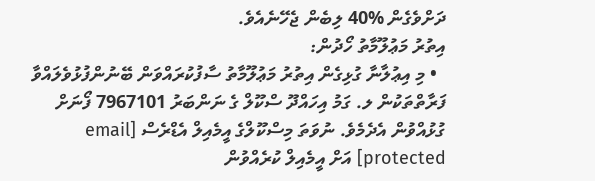ދަށްވެގެން %40 ލިބެން ޖެހޭނެއެވެ.
އިތުރު މަޢުލޫމާތު ހޯދުން:
  • މި އިޢުލާނާ ގުޅިގެން އިތުރު މަޢުލޫމާތު ސާފުކުރައްވަން ބޭނުންފުޅުވެލައްވާ ފަރާތްތަކުން ލ. ގަމު އިހައްދޫ ސްކޫލް ގެ ނަންބަރު 7967101 ފޯނަށް ގުޅުއްވުން އެދެމެވެ. ނުވަތަ މިސްކޫލްގެ އީމެއިލް އެޑްރެސް [email protected] އަށް އީމެއިލް ކުރެއްވުން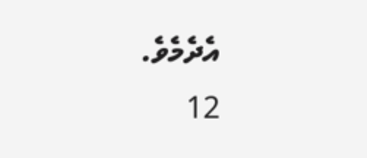އެދެމެވެ.
12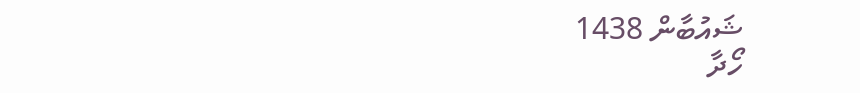ޝައުބާން 1438
ހޯދާ